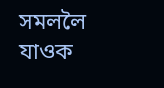সমললৈ যাওক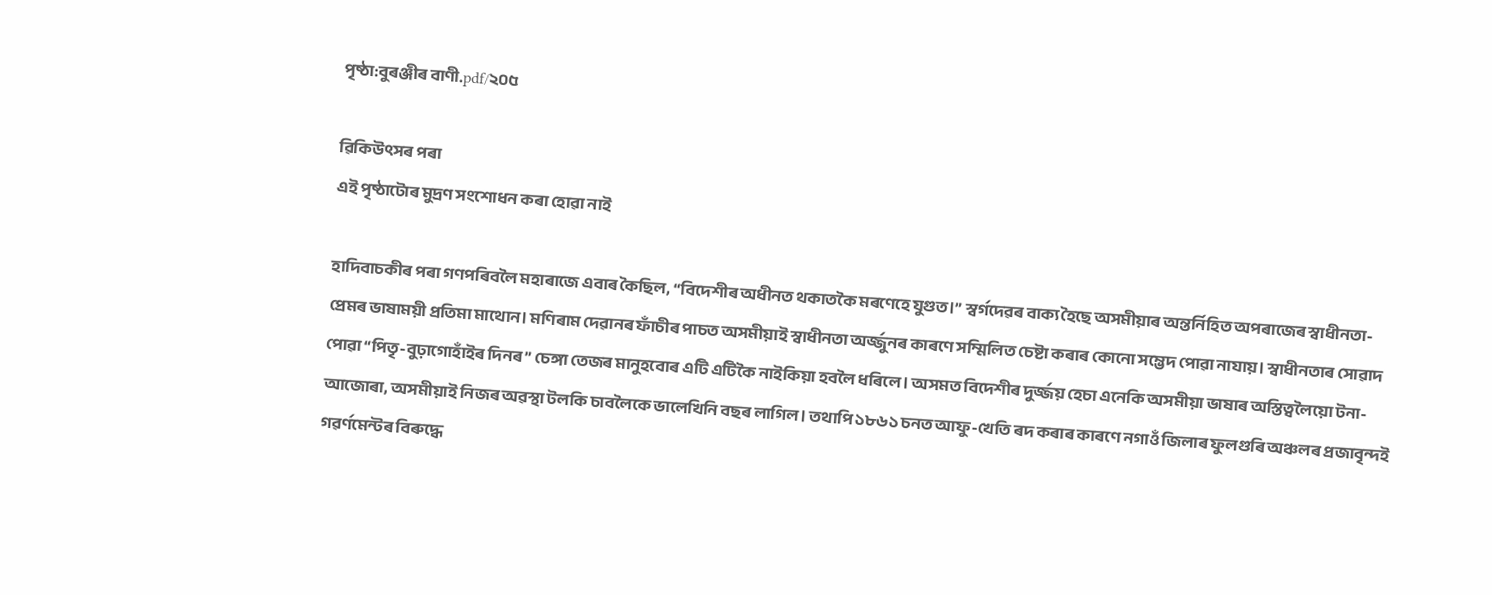পৃষ্ঠা:বুৰঞ্জীৰ বাণী.pdf/২০৫

ৱিকিউৎসৰ পৰা
এই পৃষ্ঠাটোৰ মুদ্ৰণ সংশোধন কৰা হোৱা নাই

হাদিবাচকীৰ পৰা গণপৰিবলৈ মহাৰাজে এবাৰ কৈছিল, “বিদেশীৰ অধীনত থকাতকৈ মৰণেহে যুগুত।” স্বৰ্গদেৱৰ বাক্য হৈছে অসমীয়াৰ অন্তৰ্নিহিত অপৰাজেৰ স্বাধীনতা-প্ৰেমৰ ভাষাময়ী প্ৰতিমা মাথোন। মণিৰাম দেৱানৰ ফাঁচীৰ পাচত অসমীয়াই স্বাধীনতা অৰ্জ্জুনৰ কাৰণে সম্মিলিত চেষ্টা কৰাৰ কোনো সম্ভেদ পোৱা নাযায়। স্বাধীনতাৰ সোৱাদ পোৱা “পিতৃ-বুঢ়াগোহাঁইৰ দিনৰ” চেঙ্গা তেজৰ মানুহবোৰ এটি এটিকৈ নাইকিয়া হবলৈ ধৰিলে। অসমত বিদেশীৰ দুৰ্জ্জয় হেচা এনেকি অসমীয়া ভাষাৰ অস্তিত্বলৈয়ো টনা-আজোৰা, অসমীয়াই নিজৰ অৱস্থা টলকি চাবলৈকে ভালেখিনি বছৰ লাগিল। তথাপি ১৮৬১ চনত আফু-খেতি ৰদ কৰাৰ কাৰণে নগাওঁ জিলাৰ ফুলগুৰি অঞ্চলৰ প্ৰজাবৃন্দই গৱৰ্ণমেন্টৰ বিৰুদ্ধে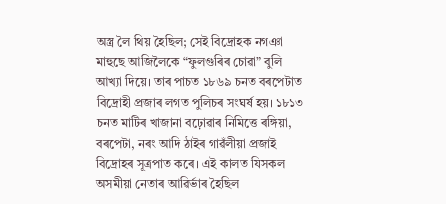অস্ত্ৰ লৈ থিয় হৈছিল; সেই বিদ্ৰোহক নগঞা মাহুছে আজিলৈকে “ফুলগুৰিৰ চোৱা” বুলি আখ্যা দিয়ে। তাৰ পাচত ১৮৬৯ চনত বৰপেটাত বিদ্ৰোহী প্ৰজাৰ লগত পুলিচৰ সংঘৰ্ষ হয়। ১৮১৩ চনত মাটিৰ খাজানা বঢ়োৱাৰ নিমিত্তে ৰঙ্গিয়া, বৰপেটা, নৰং আদি ঠাইৰ গাৱঁলীয়া প্ৰজাই বিদ্ৰোহৰ সূত্ৰপাত কৰে। এই কালত যিসকল অসমীয়া নেতাৰ আৱিৰ্ভাৰ হৈছিল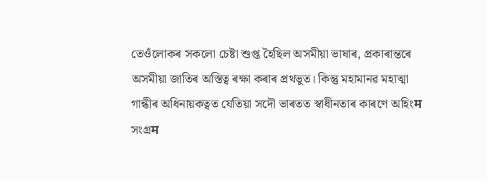তেওঁলোকৰ সকলো চেষ্টা শুপ্ত হৈছিল অসমীয়া ভাষাৰ, প্ৰকাৰান্তৰে অসমীয়া জাতিৰ অস্তিত্ব ৰক্ষা কৰাৰ প্ৰথভুত। কিন্তু মহামানৱ মহাত্মা গান্ধীৰ অধিনায়কত্বত যেতিয়া সদৌ ভাৰতত স্বাধীনতাৰ কাৰণে অহিংम সংগ্ৰम